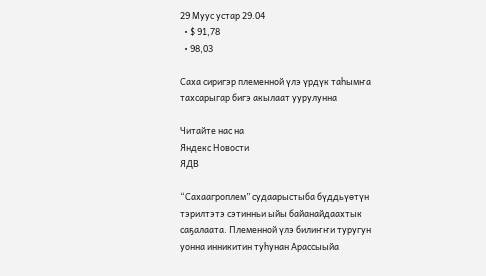29 Муус устар 29.04
  • $ 91,78
  • 98,03

Саха сиригэр племенной үлэ үрдүк таһымҥа тахсарыгар бигэ акылаат уурулунна

Читайте нас на
Яндекс Новости
ЯДВ

“Сахаагроплем” судаарыстыба бүддьүөтүн тэрилтэтэ сэтинньи ыйы байанайдаахтык саҕалаата. Племенной үлэ билиҥҥи туругун уонна инникитин туһунан Арассыыйа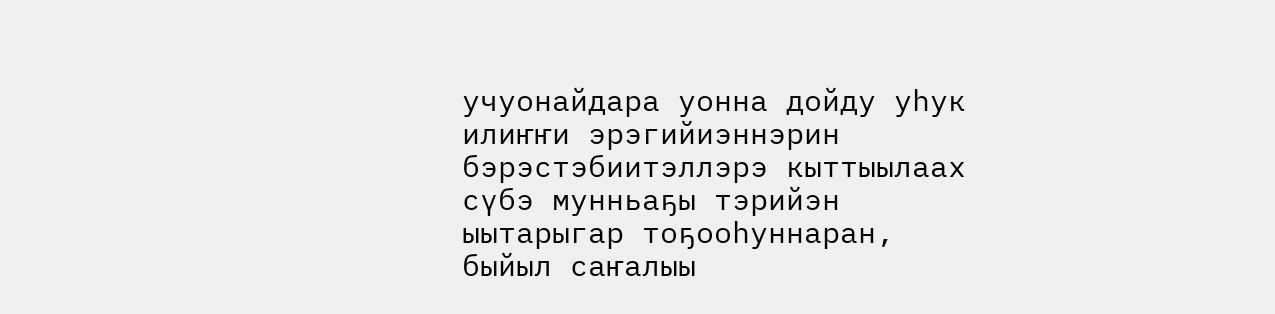учуонайдара уонна дойду уһук илиҥҥи эрэгийиэннэрин бэрэстэбиитэллэрэ кыттыылаах сүбэ мунньаҕы тэрийэн ыытарыгар тоҕооһуннаран, быйыл саҥалыы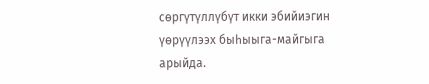сөргүтүллүбүт икки эбийиэгин үөрүүлээх быһыыга-майгыга арыйда.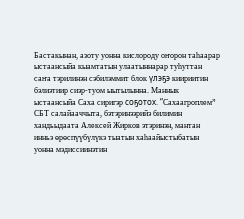Бастакынан, азоту уонна кислороду оҥорон таһаарар ыстаансыйа кыамтатын улаатыннарар туһуттан саҥа тэрилинэн сэбилэммит блок үлэҕэ киириитин бэлиэтиир сиэр-туом ыытылынна. Маннык ыстаансыйа Саха сиригэр соҕотох. “Сахаагроплем” СБТ салайааччыта, бэтэринээрийэ билимин хандьыдаата Алексей Жирков этэринэн, мантан инньэ өрөспүүбүлүкэ тыатын хаһаайыстыбатын уонна мэдиссиинэтин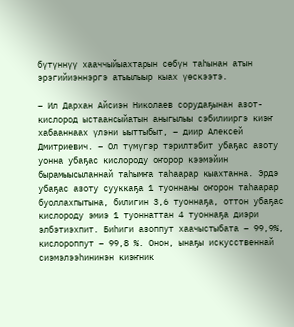бүтүннүү хааччыйыахтарын сөбүн таһынан атын эрэгийиэннэргэ атыылыыр кыах үөскээтэ.

– Ил Дархан Айсиэн Николаев сорудаҕынан азот-кислород ыстаансыйатын аныгылыы сэбилииргэ киэҥ хабааннаах үлэни ыыттыбыт, – диир Алексей Дмитриевич. – Ол түмүгэр тэрилтэбит убаҕас азоту уонна убаҕас кислороду оҥорор кээмэйин бырамыысыланнай таһымҥа таһаарар кыахтанна. Эрдэ убаҕас азоту сууккаҕа 1 туоннаны оҥорон таһаарар буоллахпытына, билигин 3,6 туоннаҕа, оттон убаҕас кислороду эмиэ 1 туоннаттан 4 туоннаҕа диэри элбэтиэхпит. Биһиги азоппут хаачыстыбата – 99,9%, кислороппут – 99,8 %. Онон, ынаҕы искусственнай сиэмэлээһининэн киэҥник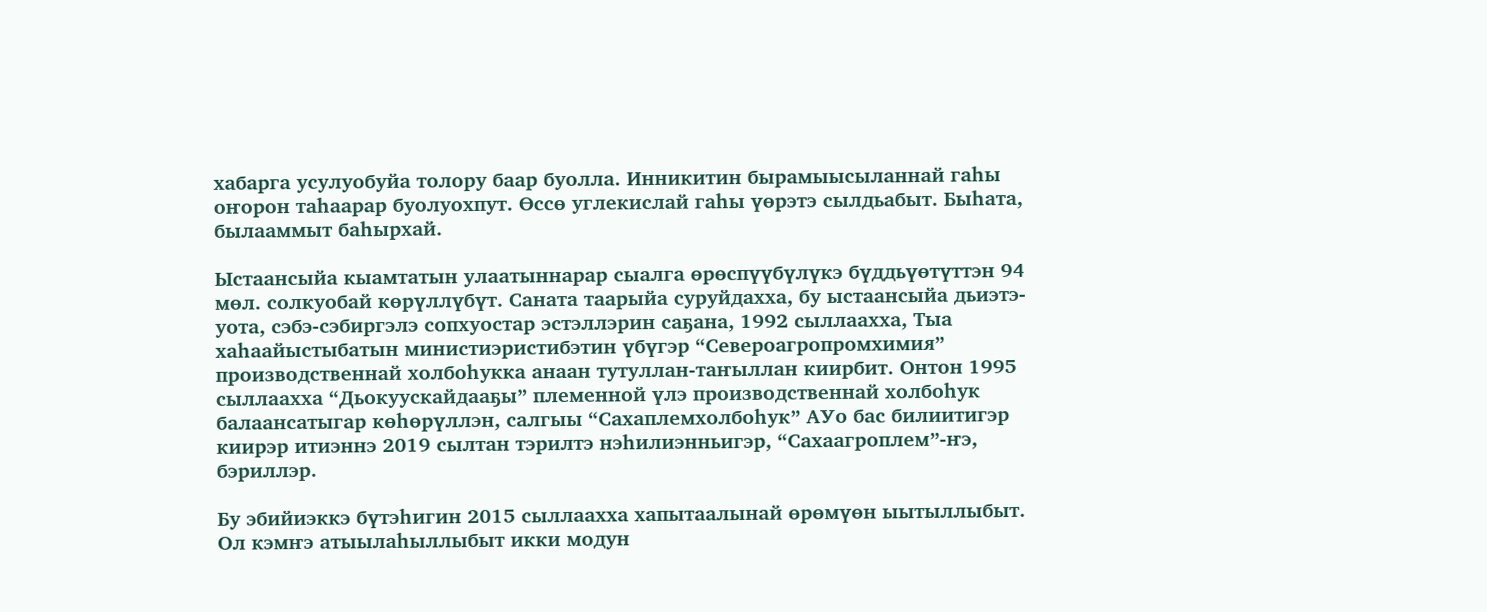хабарга усулуобуйа толору баар буолла. Инникитин бырамыысыланнай гаһы оҥорон таһаарар буолуохпут. Өссө углекислай гаһы үөрэтэ сылдьабыт. Быһата, былааммыт баһырхай.

Ыстаансыйа кыамтатын улаатыннарар сыалга өрөспүүбүлүкэ бүддьүөтүттэн 94 мөл. солкуобай көрүллүбүт. Саната таарыйа суруйдахха, бу ыстаансыйа дьиэтэ-уота, сэбэ-сэбиргэлэ сопхуостар эстэллэрин саҕана, 1992 сыллаахха, Тыа хаһаайыстыбатын министиэристибэтин үбүгэр “Североагропромхимия” производственнай холбоһукка анаан тутуллан-таҥыллан киирбит. Онтон 1995 сыллаахха “Дьокуускайдааҕы” племенной үлэ производственнай холбоһук балаансатыгар көһөрүллэн, салгыы “Сахаплемхолбоһук” АУо бас билиитигэр киирэр итиэннэ 2019 сылтан тэрилтэ нэһилиэнньигэр, “Сахаагроплем”-ҥэ, бэриллэр.

Бу эбийиэккэ бүтэһигин 2015 сыллаахха хапытаалынай өрөмүөн ыытыллыбыт. Ол кэмҥэ атыылаһыллыбыт икки модун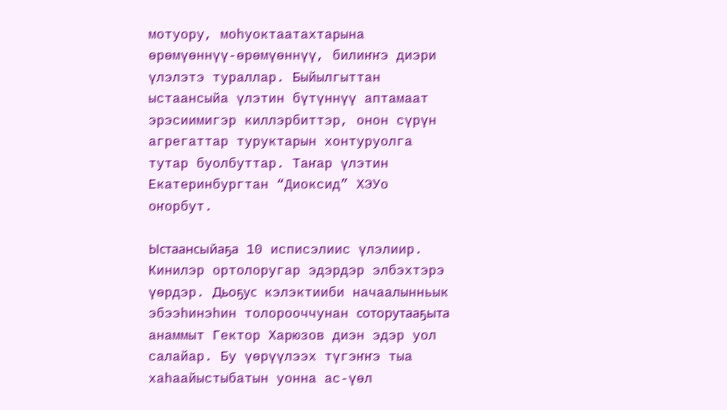мотуору, моһуоктаатахтарына өрөмүөннүү-өрөмүөннүү, билиҥҥэ диэри үлэлэтэ тураллар. Быйылгыттан ыстаансыйа үлэтин бүтүннүү аптамаат эрэсиимигэр киллэрбиттэр, онон сүрүн агрегаттар туруктарын хонтуруолга тутар буолбуттар. Таҥар үлэтин Екатеринбургтан “Диоксид” ХЭУо оҥорбут.

Ыстаансыйаҕа 10 исписэлиис үлэлиир. Кинилэр ортолоругар эдэрдэр элбэхтэрэ үөрдэр. Дьоҕус кэлэктииби начаалынньык эбээһинэһин толорооччунан соторутааҕыта анаммыт Гектор Харюзов диэн эдэр уол салайар. Бу үөрүүлээх түгэҥҥэ тыа хаһаайыстыбатын уонна ас-үөл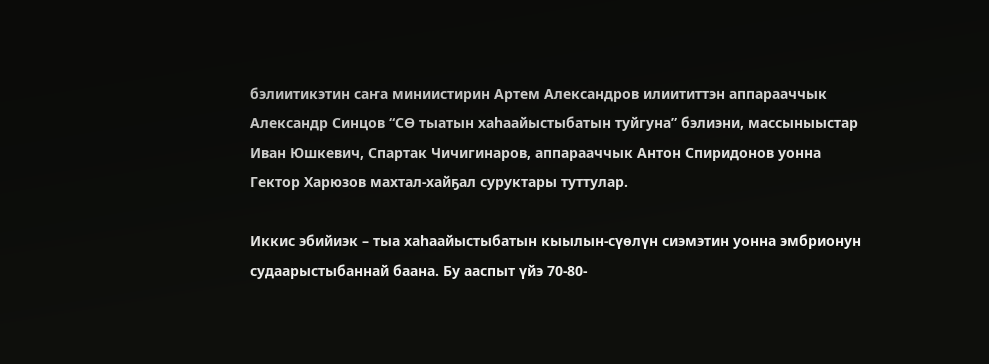бэлиитикэтин саҥа миниистирин Артем Александров илиититтэн аппарааччык Александр Синцов “СӨ тыатын хаһаайыстыбатын туйгуна” бэлиэни, массыныыстар Иван Юшкевич, Спартак Чичигинаров, аппарааччык Антон Спиридонов уонна Гектор Харюзов махтал-хайҕал суруктары туттулар.

Иккис эбийиэк – тыа хаһаайыстыбатын кыылын-сүөлүн сиэмэтин уонна эмбрионун судаарыстыбаннай баана. Бу ааспыт үйэ 70-80-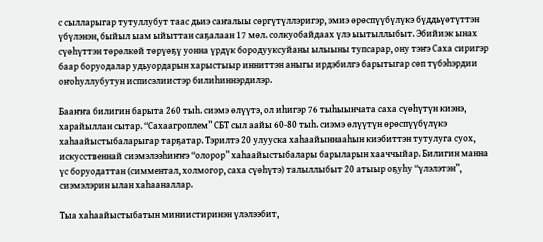с сылларыгар тутуллубут таас дьиэ саҥалыы сөргүтүллэригэр, эмиэ өрөспүүбүлүкэ бүддьүөтүттэн үбүлэнэн, быйыл ыам ыйыттан саҕалаан 17 мөл. солкуобайдаах үлэ ыытыллыбыт. Эбийиэк ынах сүөһүттэн төрөлкөй төрүөҕү уонна үрдүк бородууксуйаны ылыыны тупсарар, ону тэҥэ Саха сиригэр баар боруодалар удьуордарын харыстыыр инниттэн аныгы ирдэбилгэ барытыгар сөп түбэһэрдии оҥоһуллубутун исписэлиистэр билиһиннэрдилэр.

Бааҥҥа билигин барыта 260 тыһ. сиэмэ өлүүтэ, ол иһигэр 76 тыһыынчата саха сүөһүтүн киэнэ, харайыллан сытар. “Сахаагроплем” СБТ сыл аайы 60-80 тыһ. сиэмэ өлүүтүн өрөспүүбүлүкэ хаһаайыстыбаларыгар тарҕатар. Тэрилтэ 20 улууска хаһаайыннааһын киэбиттэн тутулуга суох, искусственнай сиэмэлээһиҥҥэ “олорор” хаһаайыстыбалары барыларын хааччыйар. Билигин манна үс боруодаттан (симментал, холмогор, саха сүөһүтэ) талыллыбыт 20 атыыр оҕуһу “үлэлэтэн”, сиэмэлэрин ылан хаһааналлар.

Тыа хаһаайыстыбатын миниистиринэн үлэлээбит,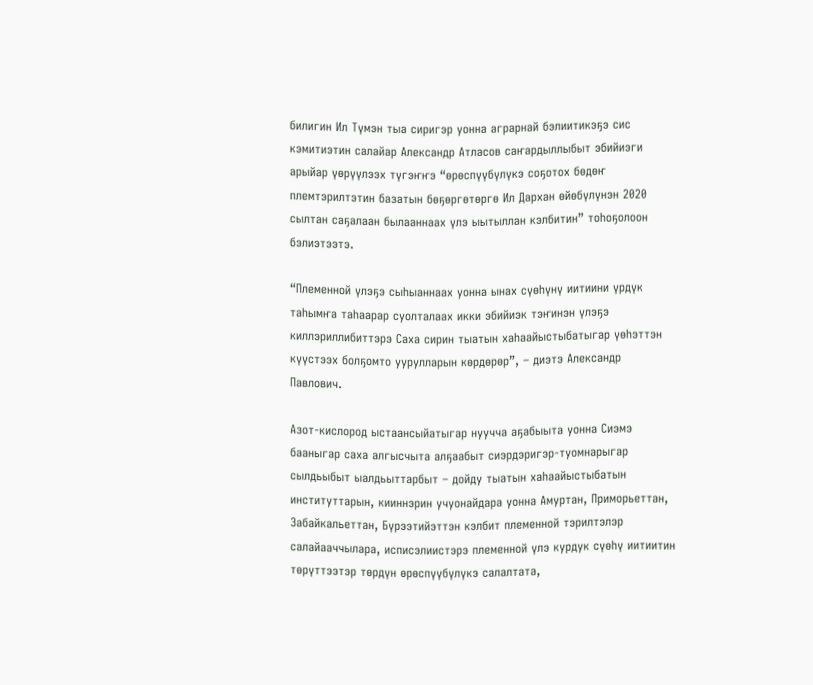билигин Ил Түмэн тыа сиригэр уонна аграрнай бэлиитикэҕэ сис кэмитиэтин салайар Александр Атласов саҥардыллыбыт эбийиэги арыйар үөрүүлээх түгэҥҥэ “өрөспүүбүлүкэ соҕотох бөдөҥ племтэрилтэтин базатын бөҕөргөтөргө Ил Дархан өйөбүлүнэн 2020 сылтан саҕалаан былааннаах үлэ ыытыллан кэлбитин” тоһоҕолоон бэлиэтээтэ.

“Племенной үлэҕэ сыһыаннаах уонна ынах сүөһүнү иитиини үрдүк таһымҥа таһаарар суолталаах икки эбийиэк тэҥинэн үлэҕэ киллэриллибиттэрэ Саха сирин тыатын хаһаайыстыбатыгар үөһэттэн күүстээх болҕомто уурулларын көрдөрөр”, – диэтэ Александр Павлович.

Азот-кислород ыстаансыйатыгар нуучча аҕабыыта уонна Сиэмэ бааныгар саха алгысчыта алҕаабыт сиэрдэригэр-туомнарыгар сылдьыбыт ыалдьыттарбыт – дойду тыатын хаһаайыстыбатын институттарын, кииннэрин учуонайдара уонна Амуртан, Приморьеттан, Забайкальеттан, Бүрээтийэттэн кэлбит племенной тэрилтэлэр салайааччылара, исписэлиистэрэ племенной үлэ курдук сүөһү иитиитин төрүттээтэр төрдүн өрөспүүбүлүкэ салалтата,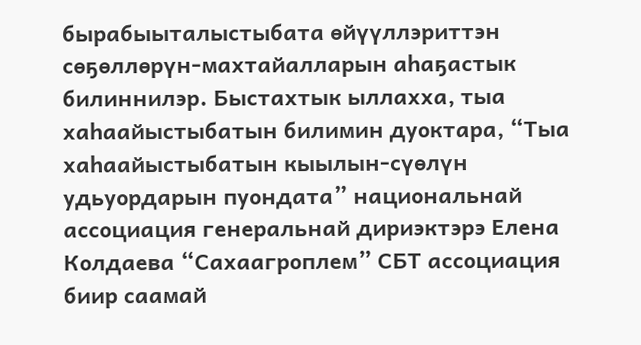бырабыыталыстыбата өйүүллэриттэн сөҕөллөрүн-махтайалларын аһаҕастык билиннилэр. Быстахтык ыллахха, тыа хаһаайыстыбатын билимин дуоктара, “Тыа хаһаайыстыбатын кыылын-сүөлүн удьуордарын пуондата” национальнай ассоциация генеральнай дириэктэрэ Елена Колдаева “Сахаагроплем” СБТ ассоциация биир саамай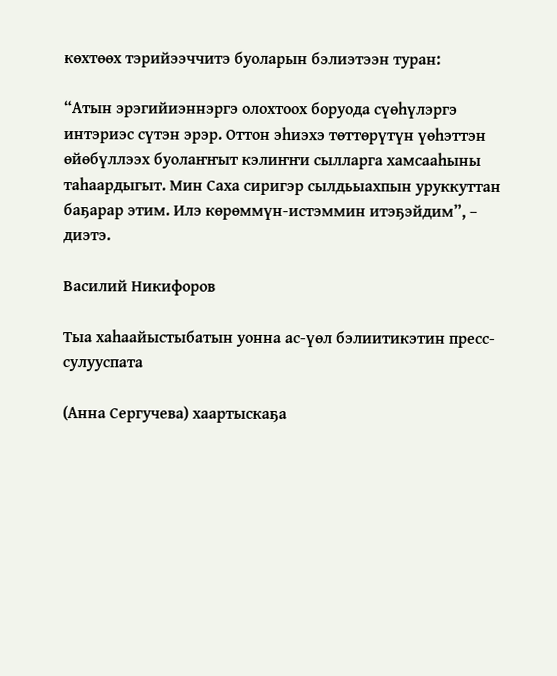көхтөөх тэрийээччитэ буоларын бэлиэтээн туран:

“Атын эрэгийиэннэргэ олохтоох боруода сүөһүлэргэ интэриэс сүтэн эрэр. Оттон эһиэхэ төттөрүтүн үөһэттэн өйөбүллээх буолаҥҥыт кэлиҥҥи сылларга хамсааһыны таһаардыгыт. Мин Саха сиригэр сылдьыахпын уруккуттан баҕарар этим. Илэ көрөммүн-истэммин итэҕэйдим”, – диэтэ.

Василий Никифоров

Тыа хаһаайыстыбатын уонна ас-үөл бэлиитикэтин пресс-сулууспата

(Анна Сергучева) хаартыскаҕа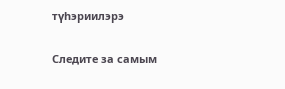түһэриилэрэ

Следите за самым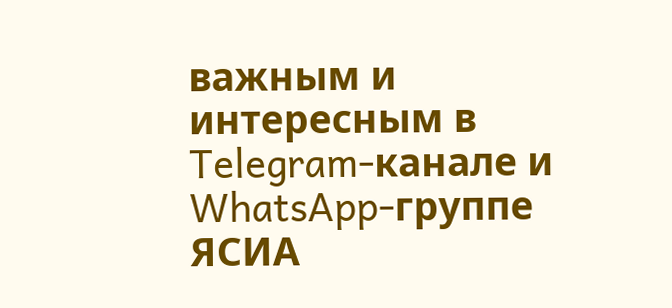важным и интересным в Telegram-канале и WhatsApp-группе ЯСИА